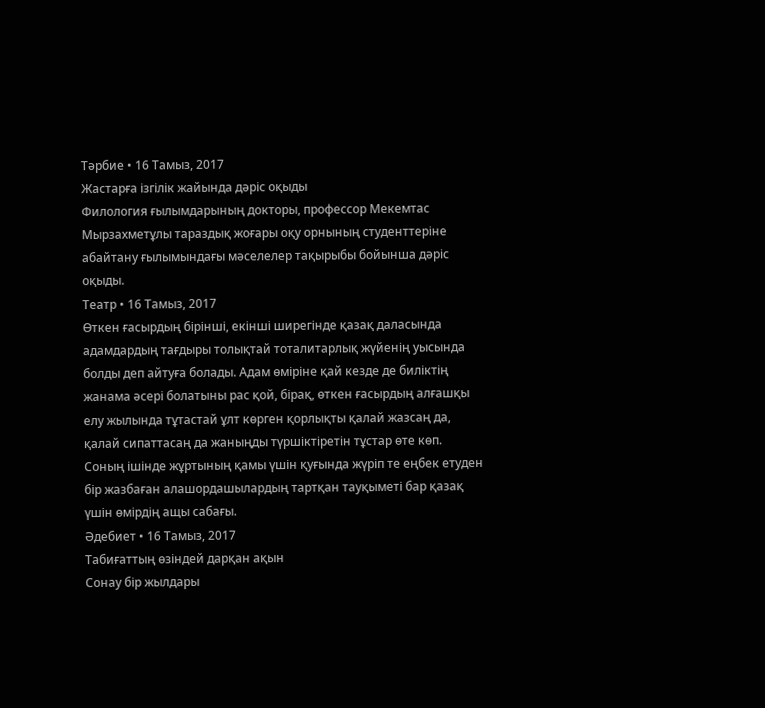Тәрбие • 16 Тамыз, 2017
Жастарға ізгілік жайында дәріс оқыды
Филология ғылымдарының докторы, профессор Мекемтас Мырзахметұлы тараздық жоғары оқу орнының студенттеріне абайтану ғылымындағы мәселелер тақырыбы бойынша дәріс оқыды.
Театр • 16 Тамыз, 2017
Өткен ғасырдың бірінші, екінші ширегінде қазақ даласында адамдардың тағдыры толықтай тоталитарлық жүйенің уысында болды деп айтуға болады. Адам өміріне қай кезде де биліктің жанама әсері болатыны рас қой, бірақ, өткен ғасырдың алғашқы елу жылында тұтастай ұлт көрген қорлықты қалай жазсаң да, қалай сипаттасаң да жаныңды түршіктіретін тұстар өте көп. Соның ішінде жұртының қамы үшін қуғында жүріп те еңбек етуден бір жазбаған алашордашылардың тартқан тауқыметі бар қазақ үшін өмірдің ащы сабағы.
Әдебиет • 16 Тамыз, 2017
Табиғаттың өзіндей дарқан ақын
Сонау бір жылдары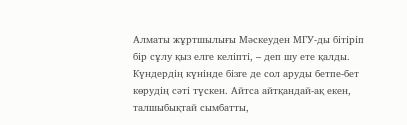Алматы жұртшылығы Мәскеуден МГУ-ды бітіріп бір сұлу қыз елге келіпті, – деп шу ете қалды. Күндердің күнінде бізге де сол аруды бетпе-бет көрудің сәті түскен. Айтса айтқандай-ақ екен, талшыбықтай сымбатты,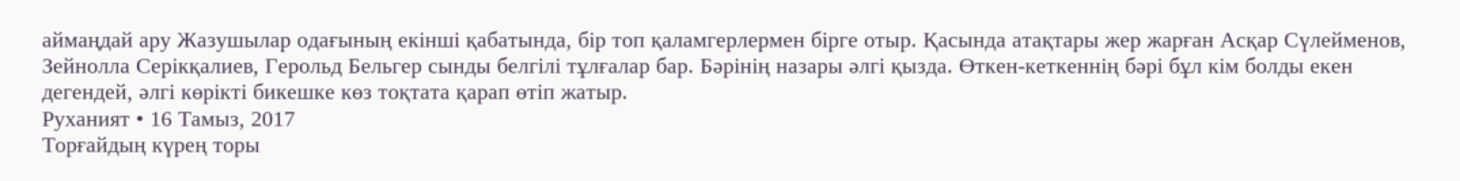аймаңдай ару Жазушылар одағының екінші қабатында, бір топ қаламгерлермен бірге отыр. Қасында атақтары жер жарған Асқар Сүлейменов, Зейнолла Серікқалиев, Герольд Бельгер сынды белгілі тұлғалар бар. Бәрінің назары әлгі қызда. Өткен-кеткеннің бәрі бұл кім болды екен дегендей, әлгі көрікті бикешке көз тоқтата қарап өтіп жатыр.
Руханият • 16 Тамыз, 2017
Торғайдың күрең торы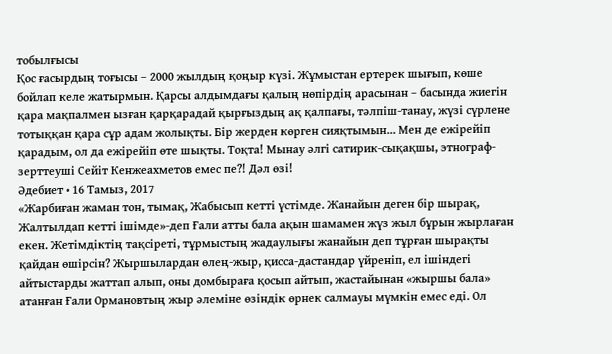тобылғысы
Қос ғасырдың тоғысы – 2000 жылдың қоңыр күзі. Жұмыстан ертерек шығып, көше бойлап келе жатырмын. Қарсы алдымдағы қалың нөпірдің арасынан – басында жиегін қара мақпалмен ызған қарқарадай қырғыздың ақ қалпағы, тәлпіш-танау, жүзі сүрлене тотыққан қара сұр адам жолықты. Бір жерден көрген сияқтымын... Мен де ежірейіп қарадым, ол да ежірейіп өте шықты. Тоқта! Мынау әлгі сатирик-сықақшы, этнограф-зерттеуші Сейіт Кенжеахметов емес пе?! Дәл өзі!
Әдебиет • 16 Тамыз, 2017
«Жарбиған жаман тон, тымақ, Жабысып кетті үстімде. Жанайын деген бір шырақ, Жалтылдап кетті ішімде»-деп Ғали атты бала ақын шамамен жүз жыл бұрын жырлаған екен. Жетімдіктің тақсіреті, тұрмыстың жадаулығы жанайын деп тұрған шырақты қайдан өшірсін? Жыршылардан өлең-жыр, қисса-дастандар үйреніп, ел ішіндегі айтыстарды жаттап алып, оны домбыраға қосып айтып, жастайынан «жыршы бала» атанған Ғали Ормановтың жыр әлеміне өзіндік өрнек салмауы мүмкін емес еді. Ол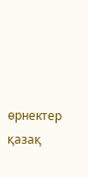өрнектер қазақ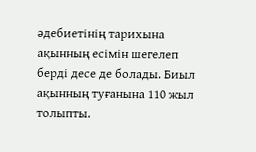әдебиетінің тарихына ақынның есімін шегелеп берді десе де болады. Биыл ақынның туғанына 110 жыл толыпты.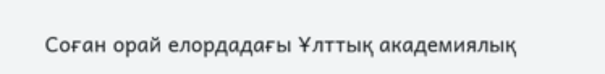Соған орай елордадағы Ұлттық академиялық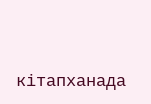кітапханада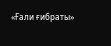«Ғали ғибраты»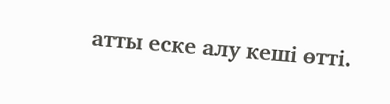атты еске алу кеші өтті.